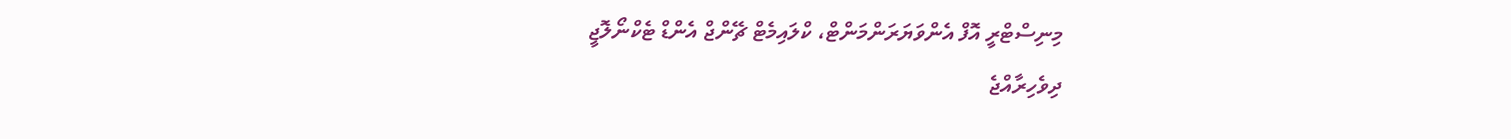މިނިސްޓްރީ އޮފް އެންވަޔަރަންމަންޓް، ކްލައިމެޓް ޗޭންޖް އެންޑް ޓެކްނޯލޮޖީ
ދިވެހިރާއްޖެ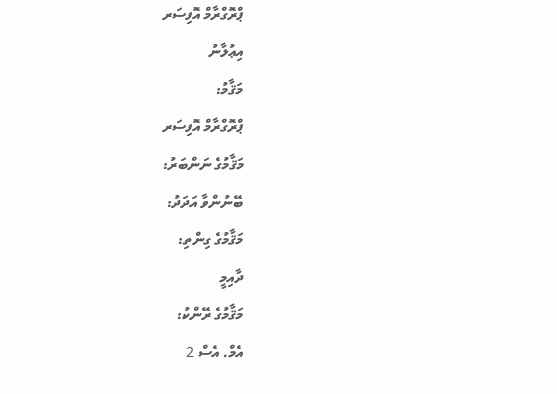ޕްރޮގްރާމް އޮފިސަރ
އިޢުލާނު
މަޤާމު:
ޕްރޮގްރާމް އޮފިސަރ
މަޤާމުގެ ނަންބަރު:
ބޭނުންވާ އަދަދު:
މަޤާމުގެ ގިންތި:
ދާއިމީ
މަޤާމުގެ ރޭންކު:
އެމް. އެސް 2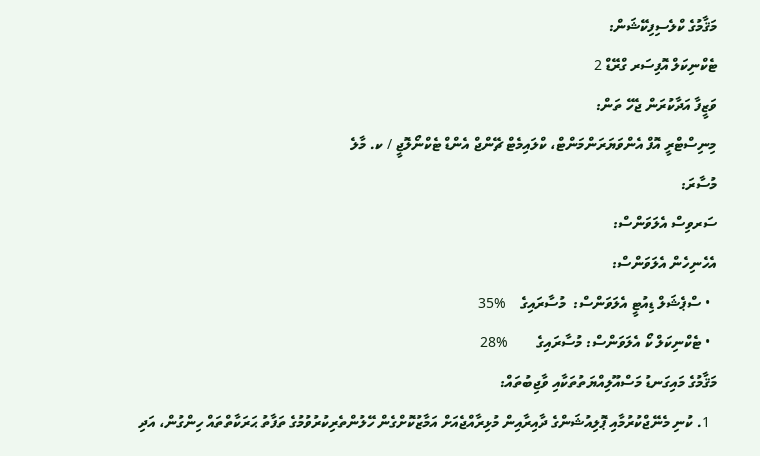މަޤާމުގެ ކްލެސިފިކޭޝަން:
ޓެކްނިކަލް އޮފިސަރ ގްރޭޑް 2
ވަޒީފާ އަދާކުރަން ޖެހޭ ތަން:
މިނިސްޓްރީ އޮފް އެންވަޔަރަންމަންޓް، ކްލައިމެޓް ޗޭންޖް އެންޑް ޓެކްނޯލޮޖީ / ކ. މާލެ
މުސާރަ:
ސަރވިސް އެލަވަންސް:
އެހެނިހެން އެލަވަންސް:
  • ސްޕެޝަލް ޑިއުޓީ އެލަވަންސް:  މުސާރައިގެ    %35
  • ޓެކްނިކަލް ކޯ އެލަވަންސް: މުސާރައިގެ        %28
މަޤާމުގެ މައިގަނޑު މަސްއޫލިއްޔަތުތަކާއި ވާޖިބުތައް:
  1. ކުނި މެނޭޖްކުރުމާއި ޕޮލިއުޝަންގެ ދާއިރާއިން މުޅިރާއްޖެއަށް އަމާޒުކޮށްގެން ހޭލުންތެރިކުރުވުމުގެ ތަފާތު ޙަރަކާތްތައް ހިންގުން، އަދި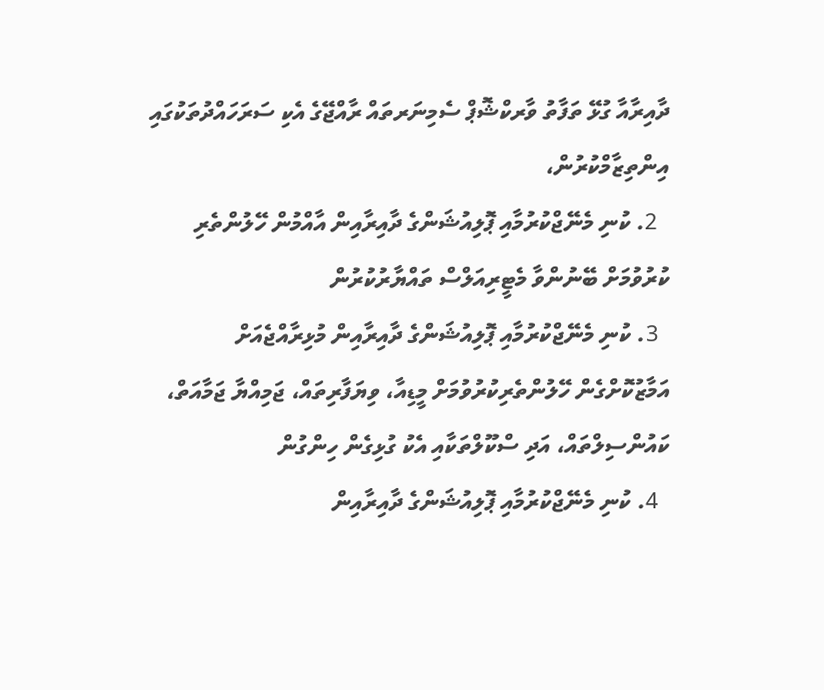ދާއިރާއާ ގުޅޭ ތަފާތު ވާރކްޝޮޕް ސެމިނަރތައް ރާއްޖޭގެ އެކި ސަރަހައްދުތަކުގައި އިންތިޒާމްކުރުން،
  2. ކުނި މެނޭޖްކުރުމާއި ޕޮލިއުޝަންގެ ދާއިރާއިން އާއްމުން ހޭލުންތެރި ކުރުވުމަށް ބޭނުންވާ މެޓީރިއަލްސް ތައްޔާރުކުރުން
  3. ކުނި މެނޭޖްކުރުމާއި ޕޮލިއުޝަންގެ ދާއިރާއިން މުޅިރާއްޖެއަށް އަމާޒުކޮށްގެން ހޭލުންތެރިކުރުވުމަށް މީޑިއާ، ވިޔަފާރިތައް، ޖަމިއްޔާ ޖަމާއަތް، ކައުންސިލްތައް، އަދި ސްކޫލްތަކާއި އެކު ގުޅިގެން ހިންގުން
  4. ކުނި މެނޭޖްކުރުމާއި ޕޮލިއުޝަންގެ ދާއިރާއިން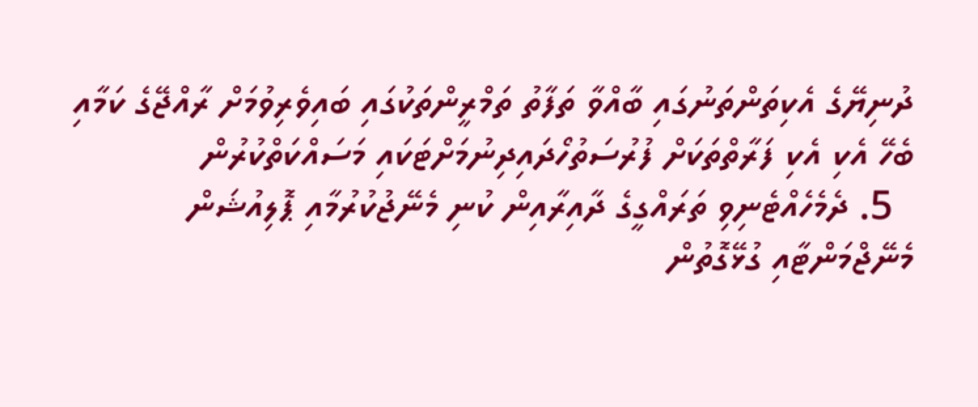ދުނިޔޭގެ އެކިތަންތަނުގައި ބާއްވާ ތަފާތު ތަމްރީންތަކުގައި ބައިވެރިވުމަށް ރާއްޖޭގެ ކަމާއި ބެހޭ އެކި އެކި ފަރާތްތަކަށް ފުރުސަތުހޯދައިދިނުމަށްޓަކައި މަސައްކަތްކުރުން
  5. ދެމެހެއްޓެނިވި ތަރައްގީގެ ދާއިރާއިން ކުނި މެނޭޖުކުރުމާއި ޕޮލިއުޝަން މެނޭޖްމަންޓާއި ގުޅޭގޮތުން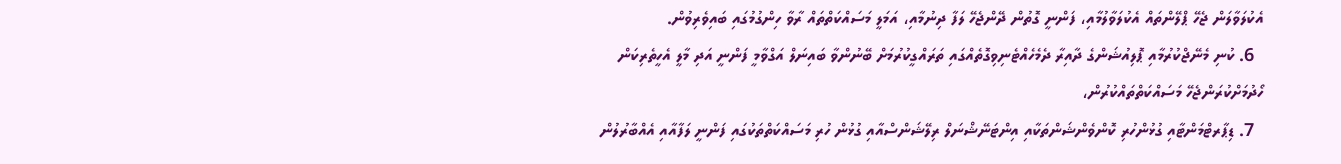އެކުލަވާލަން ޖެހޭ ޕްލޭންތައް އެކުލަވާލުމާއި، ފަންނީ ގޮތުން ދޭންޖެހޭ ލަފާ ދިނުމާއި، އަމަލީ މަސައްކަތްތައް ރާވާ ހިންގުމުގައި ބައިވެރިވުން.
  6. ކުނި މެނޭޖްކުރުމާއި ޕޮލިއުޝަންގެ ދާއިރާ ދެމެހެއްޓެނިވިގޮތެއްގައި ތަރައްގީކުރުމަށް ބޭނުންވާ ބައިނަލް އަގްވާމީ ފަންނީ އަދި މާލީ އެހީތެރިކަން ހޯދުމަށްކުރަންޖެހޭ މަސައްކަތްތައްކުރުން،
  7. ޑިޕާރޓްމަންޓާއި ގުޅުންހުރި ކޮންވެންޝަންތަކާއި އިންޓަނޭޝްނަލް ރިލޭޝަންސްއާއި ގުޅުން ހުރި މަސައްކަތްތަކުގައި ފަންނީ ލަފާއާއި އެއްބާރުލުން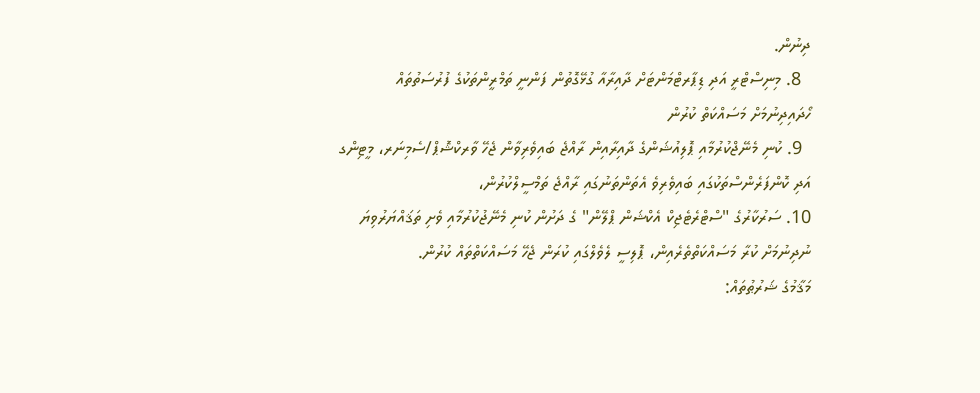ދިނުން.
  8. މިނިސްޓްރީ އަދި ޑިޕާރޓްމަންޓަށް ދާއިރާއާ ގުޅޭގޮތުން ފަންނީ ތަމްރީންތަކުގެ ފުރުސަތުތައް ހޯދައިދިނުމަށް މަސައްކަތް ކުރުން
  9. ކުނި މެނޭޖްކުރުމާއި ޕޮލިއުޝަންގެ ދާއިރާއިން ރާއްޖެ ބައިވެރިވާން ޖެހޭ ވާރކްޝޮޕް/ސެމިނަރ، މީޓިންގ އަދި ކޮންފަރެންސްތަކުގައި ބައިވެރިވެ އެތަންތަނުގައި ރާއްޖެ ތަމްސީލްކުރުން،
10. ސަރުކާރުގެ "ސްޓްރެޓެޖިކް އެކްޝަން ޕްލޭން" ގެ ދަށުން ކުނި މެނޭޖުކުރުމާއި ވެށި ތަޤައްޔަރުވިޔަ ނުދިނުމަށް ކުރާ މަސައްކަތްތެރެއިން، ޕޮލިސީ ލެވެލްގައި ކުރަން ޖެހޭ މަސައްކަތްތައް ކުރުން.
މަޤާމުގެ ޝަރުޠުތައް: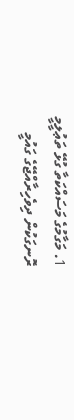1. މަގާމުގެ މަސައްކަތާ ގުޅޭ ތަޢުލީމީ ރޮނގަކުން ދިވެހިރާއްޖޭގެ ގައުމީ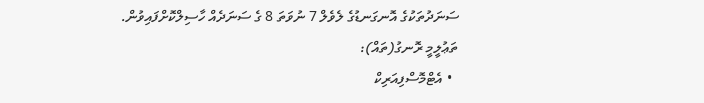ސަނަދުތަކުގެ އޮނގަނޑުގެ ލެވެލް 7 ނުވަތަ 8 ގެ ސަނަދެއް ހާސިލްކޮށްފައިވުން.
ތަޢުލީމީ ރޮނގު(ތައް):
  • އެޓްމޮސްފިއަރިކް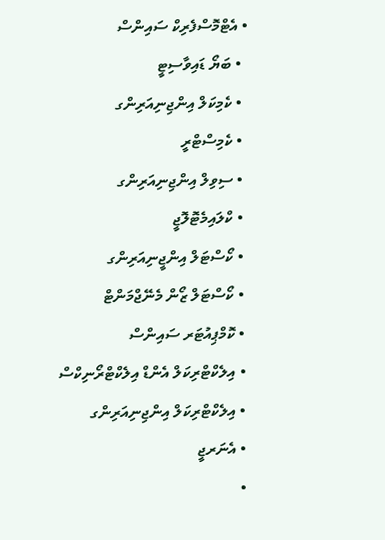• އެޓްމޮސްފެރިކް ސައިންސް
  • ބަޔޯ ޑައިވާސިޓީ
  • ކެމިކަލް އިންޖިނިއަރިންގ
  • ކެމިސްޓްރީ
  • ސިވިލް އިންޖިނިއަރިންގ
  • ކްލައިމެޓޮލޮޖީ
  • ކޯސްޓަލް އިންޖީނިއަރިންގ
  • ކޯސްޓަލް ޒޯން މެނޭޖްމަންޓް
  • ކޮމްޕިއުޓަރ ސައިންސް
  • އިލެކްޓްރިކަލް އެންޑް އިލެކްޓްރޯނިކްސް
  • އިލެކްޓްރިކަލް އިންޖިނިއަރިންގ
  • އެނަރޖީ
  •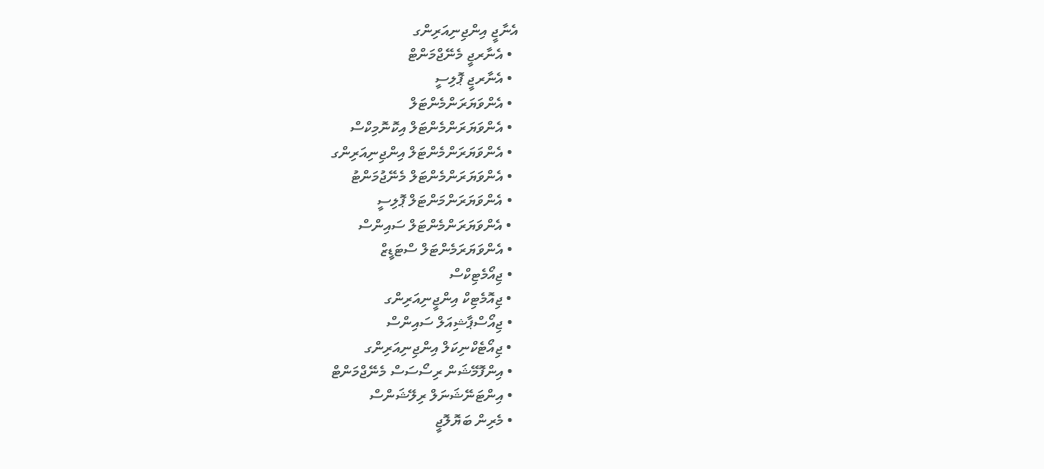އެނާޖީ އިންޖިނިއަރިންގ
  • އެނާރޖީ މެނޭޖްމަންޓް
  • އެނާރޖީ ޕޮލިސީ
  • އެންވަޔަރަންމެންޓަލް
  • އެންވަޔަރަންމެންޓަލް އިކޮނޮމިކްސް
  • އެންވަޔަރަންމެންޓަލް އިންޖިނިއަރިންގ
  • އެންވަޔަރަންމެންޓަލް މެނޭޖުމަންޓު
  • އެންވަޔަރަންމަންޓަލް ޕޮލިސީ
  • އެންވަޔަރަންމެންޓަލް ސައިންސް
  • އެންވަޔަރަމެންޓަލް ސްޓަޑީޒް
  • ޖިއޯމެޓިކްސް
  • ޖިއޮމެޓިކް އިންޖީނިއަރިންގ
  • ޖިއޯސްޕާޝިއަލް ސައިންސް
  • ޖިއޯޓެކްނިކަލް އިންޖިނިއަރިންގ
  • އިންފޮމޭޝަން ރިސޯސަސް މެނޭޖްމަންޓް
  • އިންޓަނޭޝަނަލް ރިލޭޝަންސް
  • މެރިން ބަޔޮލޮޖީ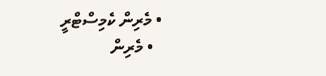• މެރިން ކެމިސްޓްރީ
  • މެރިން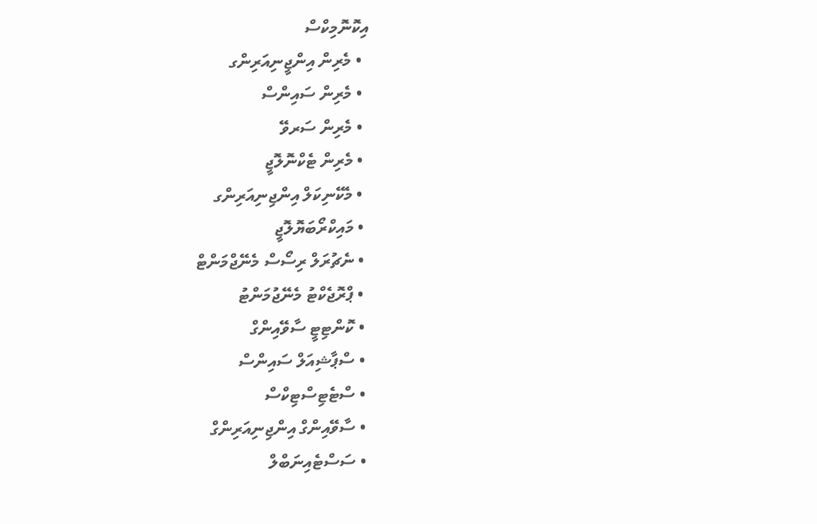އިކޮނޮމިކްސް
  • މެރިން އިންޖީނިއަރިންގ
  • މެރިން ސައިންސް
  • މެރިން ސަރވޭ
  • މެރިން ޓެކްނޮލޮޖީ
  • މެކޭނިކަލް އިންޖިނިއަރިންގ
  • މައިކްރޯބަޔޮލޮޖީ
  • ނެޗުރަލް ރިސޯސް މެނޭޖްމަންޓް
  • ޕްރޮޖެކްޓު މެނޭޖުމަންޓު
  • ކޮންޓިޓީ ސާވޭއިންގް
  • ސްޕާޝިއަލް ސައިންސް
  • ސްޓެޓިސްޓިކްސް
  • ސާވޭއިންގް އިންޖިނިއަރިންގް
  • ސަސްޓެއިނަބްލް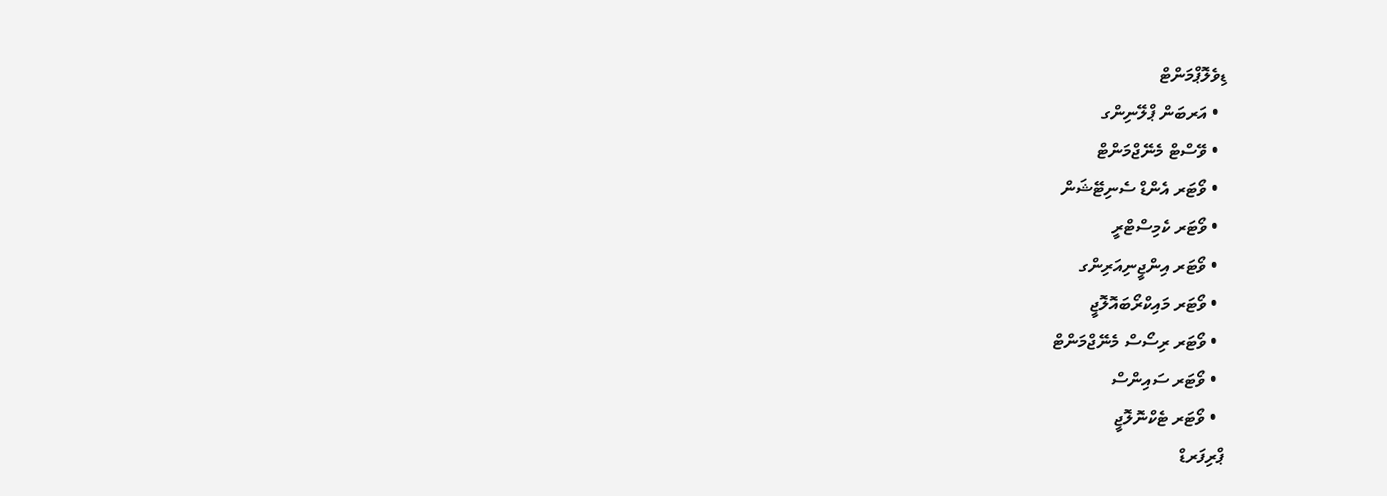ޑިވެލޮޕްމަންޓް
  • އަރބަން ޕްލޭނިންގ
  • ވޭސްޓް މެނޭޖްމަންޓް
  • ވޯޓަރ އެންޑް ސެނިޓޭޝަން
  • ވޯޓަރ ކެމިސްޓްރީ
  • ވޯޓަރ އިންޖީނިއަރިންގ
  • ވޯޓަރ މައިކްރޯބައޮލޮޖީ
  • ވޯޓަރ ރިސޯސް މެނޭޖްމަންޓް
  • ވޯޓަރ ސައިންސް
  • ވޯޓަރ ޓެކްނޮލޮޖީ
ޕްރިފަރޑް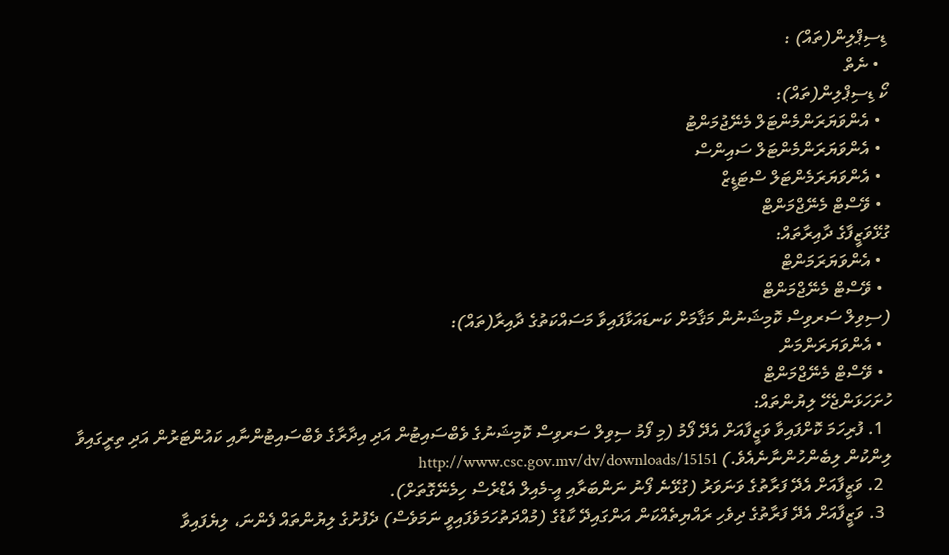ޑިސިޕްލިން(ތައް) :
  • ނެތް
ކޯ ޑިސިޕްލިން(ތައް):
  • އެންވަޔަރަންމެންޓަލް މެނޭޖުމަންޓު
  • އެންވަޔަރަންމެންޓަލް ސައިންސް
  • އެންވަޔަރަމެންޓަލް ސްޓަޑީޒް
  • ވޭސްޓް މެނޭޖްމަންޓް
ގުޅޭވަޒީފާގެ ދާއިރާތައް:
  • އެންވަޔަރަމަންޓް
  • ވޭސްޓް މެނޭޖްމަންޓް
(ސިވިލް ސަރވިސް ކޮމިޝަނުން މަޤާމަށް ކަނޑައަޅާފައިވާ މަސައްކަތުގެ ދާއިރާ(ތައް):
  • އެންވަޔަރަންމަން
  • ވޭސްޓް މެނޭޖްމަންޓް
ހުށަހަޅަންޖެހޭ ލިޔުންތައް:
  1. ފުރިހަމަ ކޮށްފައިވާ ވަޒީފާއަށް އެދޭ ފޯމު (މި ފޯމު ސިވިލް ސަރވިސް ކޮމިޝަނުގެ ވެބްސައިޓުން އަދި އިދާރާގެ ވެބްސައިޓުންނާއި ކައުންޓަރުން އަދި ތިރީގައިވާ ލިންކުން ލިބެންހުންނާނެއެވެ.) http://www.csc.gov.mv/dv/downloads/15151
  2. ވަޒީފާއަށް އެދޭ ފަރާތުގެ ވަނަވަރު (ގުޅޭނެ ފޯނު ނަންބަރާއި އީ-މެއިލް އެޑްރެސް ހިމެނޭގޮތަށް).
  3. ވަޒީފާއަށް އެދޭ ފަރާތުގެ ދިވެހި ރައްޔިތެއްކަން އަންގައިދޭ ކާޑުގެ (މުއްދަތުހަމަވެފައިވީ ނަމަވެސް) ދެފުށުގެ ލިޔުންތައް ފެންނަ، ލިޔެފައިވާ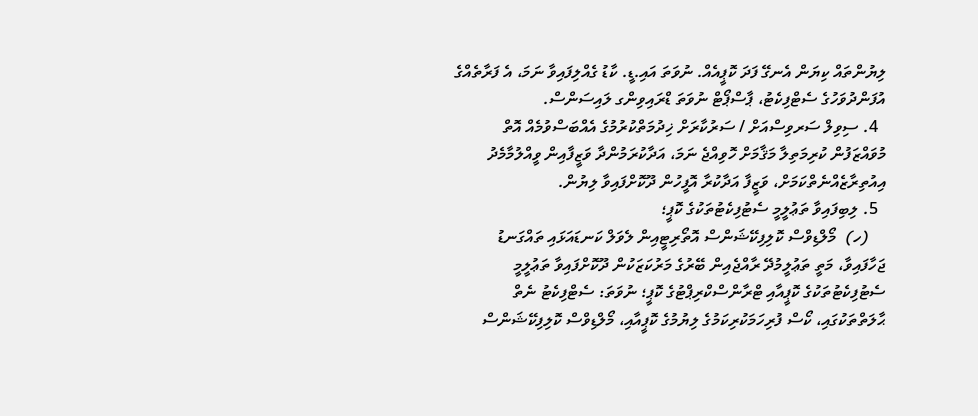ލިޔުންތައް ކިޔަން އެނގޭ ފަދަ ކޮޕީއެއް. ނުވަތަ އައި.ޑީ. ކާޑު ގެއްލިފައިވާ ނަމަ، އެ ފަރާތެއްގެ އުފަންދުވަހުގެ ސެޓްފިކެޓު، ޕާސްޕޯޓް ނުވަތަ ޑްރައިވިންގ ލައިސަންސް.
  4. ސިވިލް ސަރވިސްއަށް / ސަރުކާރަށް ޚިދުމަތްކުރުމުގެ އެއްބަސްވުމެއް އޮތް މުވައްޒަފުން ކުރިމަތިލާ މަޤާމަށް ހޮވިއްޖެ ނަމަ، އަދާކުރަމުންދާ ވަޒީފާއިން ވީއްލުމާމެދު އިއުތިރާޒެއްނެތްކަމަށް، ވަޒީފާ އަދާކުރާ އޮފީހުން ދޫކޮށްފައިވާ ލިޔުން.
  5. ލިބިފައިވާ ތަޢުލީމީ ސެޓުފިކެޓުތަކުގެ ކޮޕީ؛
    (ހ)  މޯލްޑިވްސް ކޮލިފިކޭޝަންސް އޮތޯރިޓީއިން ލެވަލް ކަނޑައަޅައި ތައްގަނޑު ޖަހާފައިވާ، މަތީ ތަޢުލީމުދޭ ރާއްޖެއިން ބޭރުގެ މަރުކަޒަކުން ދޫކޮށްފައިވާ ތަޢުލީމީ ސެޓުފިކެޓުތަކުގެ ކޮޕީއާއި ޓްރާންސްކްރިޕްޓުގެ ކޮޕީ؛ ނުވަތަ: ސެޓްފިކެޓު ނެތް ޙާލަތްތަކުގައި، ކޯސް ފުރިހަމަކުރިކަމުގެ ލިޔުމުގެ ކޮޕީއާއި، މޯލްޑިވްސް ކޮލިފިކޭޝަންސް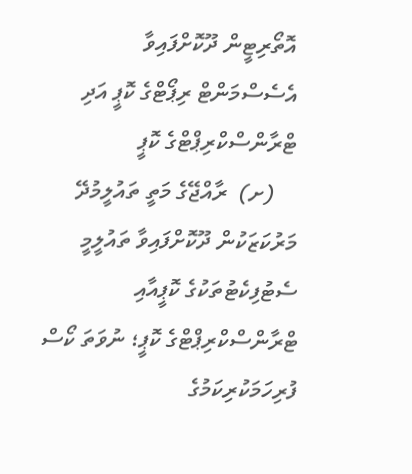އޮތޯރިޓީން ދޫކޮށްފައިވާ އެސެސްމަންޓް ރިޕޯޓްގެ ކޮޕީ އަދި ޓްރާންސްކްރިޕްޓްގެ ކޮޕީ
    (ށ)  ރާއްޖޭގެ މަތީ ތައުލީމުދޭ މަރުކަޒަކުން ދޫކޮށްފައިވާ ތައުލީމީ ސެޓުފިކެޓުތަކުގެ ކޮޕީއާއި ޓްރާންސްކްރިޕްޓްގެ ކޮޕީ؛ ނުވަތަ ކޯސް ފުރިހަމަކުރިކަމުގެ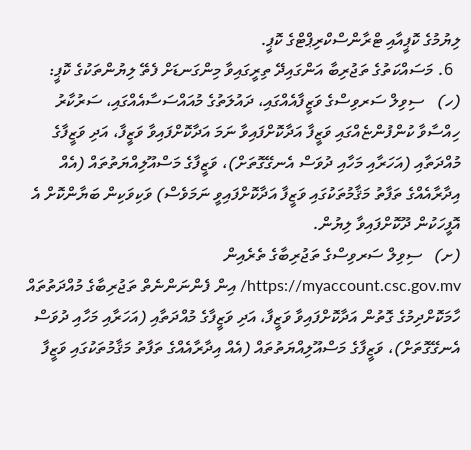ލިޔުމުގެ ކޮޕީއާއި ޓްރާންސްކްރިޕްޓްގެ ކޮޕީ.
  6. މަސައްކަތުގެ ތަޖުރިބާ އަންގައިދޭ ތިރީގައިވާ މިންގަނޑަށް ފެތޭ ލިޔުންތަކުގެ ކޮޕީ:
(ހ)   ސިވިލް ސަރވިސްގެ ވަޒީފާއެއްގައި، ދައުލަތުގެ މުއައްސަސާއެއްގައި، ސަރުކާރު ހިއްސާވާ ކުންފުންޏެއްގައި ވަޒީފާ އަދާކޮށްފައިވާ ނަމަ އަދާކޮށްފައިވާ ވަޒީފާ، އަދި ވަޒީފާގެ މުއްދަތާއި (އަހަރާއި މަހާއި ދުވަސް އެނގޭގޮތަށް)، ވަޒީފާގެ މަސްއޫލިއްޔަތުތައް (އެއް އިދާރާއެއްގެ ތަފާތު މަޤާމުތަކުގައި ވަޒީފާ އަދާކޮށްފައިވީ ނަމަވެސް) ވަކިވަކިން ބަޔާންކޮށް އެ އޮފީހަކުން ދޫކޮށްފައިވާ ލިޔުން.
(ށ)   ސިވިލް ސަރވިސްގެ ތަޖުރިބާގެ ތެރެއިން https://myaccount.csc.gov.mv/ އިން ފެންނަންނެތް ތަޖުރިބާގެ މުއްދަތުތައް ހާމަކޮށްދިމުގެ ގޮތުން އަދާކޮށްފައިވާ ވަޒީފާ، އަދި ވަޒީފާގެ މުއްދަތާއި (އަހަރާއި މަހާއި ދުވަސް އެނގޭގޮތަށް)، ވަޒީފާގެ މަސްއޫލިއްޔަތުތައް (އެއް އިދާރާއެއްގެ ތަފާތު މަޤާމުތަކުގައި ވަޒީފާ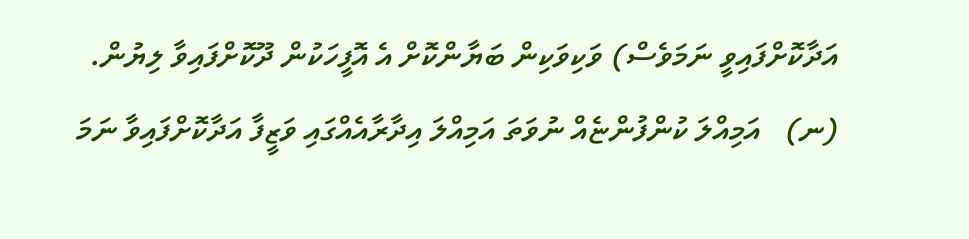އަދާކޮށްފައިވީ ނަމަވެސް) ވަކިވަކިން ބަޔާންކޮށް އެ އޮފީހަކުން ދޫކޮށްފައިވާ ލިޔުން.
(ނ)   އަމިއްލަ ކުންފުންޏެއް ނުވަތަ އަމިއްލަ އިދާރާއެއްގައި ވަޒީފާ އަދާކޮށްފައިވާ ނަމަ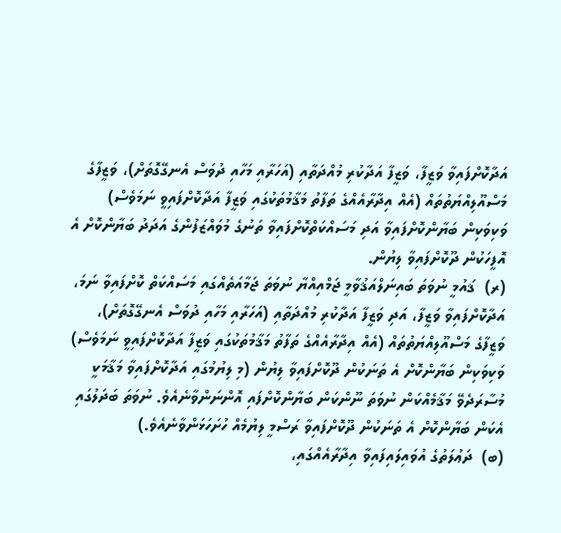އަދާކޮށްފައިވާ ވަޒީފާ، ވަޒީފާ އަދާކުރި މުއްދަތާއި (އަހަރާއި މަހާއި ދުވަސް އެނގޭގޮތަށް)، ވަޒީފާގެ މަސްއޫލިއްޔަތުތައް (އެއް އިދާރާއެއްގެ ތަފާތު މަޤާމުތަކުގައި ވަޒީފާ އަދާކޮށްފައިވީ ނަމަވެސް) ވަކިވަކިން ބަޔާންކޮށްފައިވާ އަދި މަސައްކަތްކޮށްފައިވާ ތަނުގެ މުވައްޒަފުންގެ އަދަދު ބަޔާންކޮށް އެ އޮފީހަކުން ދޫކޮށްފައިވާ ލިޔުން.
(ރ)  ޤައުމީ ނުވަތަ ބައިނަލްއަޤުވާމީ ޖަމްއިއްޔާ ނުވަތަ ޖަމާއަތެއްގައި މަސައްކަތް ކޮށްފައިވާ ނަމަ، އަދާކޮށްފައިވާ ވަޒީފާ، އަދި ވަޒީފާ އަދާކުރި މުއްދަތާއި (އަހަރާއި މަހާއި ދުވަސް އެނގޭގޮތަށް)، ވަޒީފާގެ މަސްއޫލިއްޔަތުތައް (އެއް އިދާރާއެއްގެ ތަފާތު މަޤާމުތަކުގައި ވަޒީފާ އަދާކޮށްފައިވީ ނަމަވެސް) ވަކިވަކިން ބަޔާންކޮށް އެ ތަނަކުން ދޫކޮށްފައިވާ ލިޔުން (މި ލިޔުމުގައި އަދާކޮށްފައިވާ މަޤާމަކީ މުސާރަދެވޭ މަޤާމެއްކަން ނުވަތަ ނޫންކަން ބަޔާންކޮށްފައި އޮންނަންވާނެއެވެ. ނުވަތަ ބަދަލުގައި އެކަން ބަޔާންކޮށް އެ ތަނަކުން ދޫކޮށްފައިވާ ރަސްމީ ލިޔުމެއް ހުށަހަޅަންވާނެއެވެ.)
(ބ)  ދަޢުލަތުގެ އުވައިލައިފައިވާ އިދާރާއެއްގައި،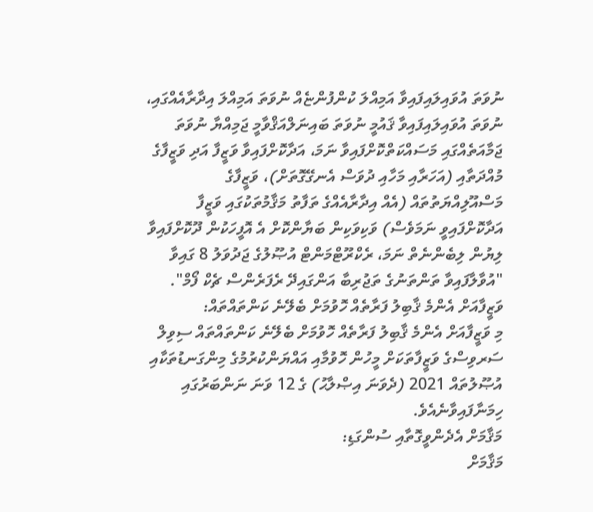ނުވަތަ އުވައިލައިފައިވާ އަމިއްލަ ކުންފުންޏެއް ނުވަތަ އަމިއްލަ އިދާރާއެއްގައި، ނުވަތަ އުވައިލައިފައިވާ ޤައުމީ ނުވަތަ ބައިނަލްއަޤްވާމީ ޖަމިއްޔާ ނުވަތަ ޖަމާއަތެއްގައި މަސައްކަތްކޮށްފައިވާ ނަމަ، އަދާކޮށްފައިވާ ވަޒީފާ އަދި ވަޒީފާގެ މުއްދަތާއި (އަހަރާއި މަހާއި ދުވަސް އެނގޭގޮތަށް)، ވަޒީފާގެ މަސްއޫލިއްޔަތުތައް (އެއް އިދާރާއެއްގެ ތަފާތު މަޤާމުތަކުގައި ވަޒީފާ އަދާކޮށްފައިވީ ނަމަވެސް) ވަކިވަކިން ބަޔާންކޮށް އެ އޮފީހަކުން ދޫކޮށްފައިވާ ލިޔުން ލިބެންނެތް ނަމަ، ރެކްރޫޓްމަންޓް އުޞޫލުގެ ޖަދުވަލު 8 ގައިވާ "އުވާލާފައިވާ ތަންތަނުގެ ތަޖުރިބާ އަންގައިދޭ ރެފަރެންސް ޗެކް ފޯމް".
ވަޒީފާއަށް އެންމެ ޤާބިލު ފަރާތެއް ހޮވުމަށް ބެލޭނެ ކަންތައްތައް:
މި ވަޒީފާއަށް އެންމެ ޤާބިލު ފަރާތެއް ހޮވުމަށް ބެލޭނެ ކަންތައްތައް ސިވިލް ސަރވިސްގެ ވަޒީފާތަކަށް މީހުން ހޮވުމާއި އައްޔަންކުރުމުގެ މިންގަނޑުތަކާއި އުޞޫލުތައް 2021 (ދެވަނަ އިޞްލާޙު) ގެ 12 ވަނަ ނަންބަރުގައި ހިމަނާފައިވާނެއެވެ.
މަޤާމަށް އެދެންވީގޮތާއި ސުންގަޑި:
މަޤާމަށް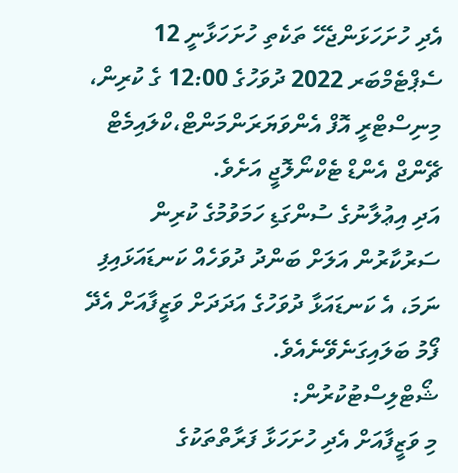އެދި ހުށަހަޅަންޖެހޭ ތަކެތި ހުށަހަޅާނީ 12 ސެޕްޓެމްބަރ 2022 ދުވަހުގެ 12:00 ގެ ކުރިން، މިނިސްޓްރީ އޮފް އެންވަޔަރަންމަންޓް،ކްލައިމެޓް ޗޭންޖް އެންޑް ޓެކްނޯލޮޖީ އަށެވެ.
އަދި އިޢުލާނުގެ ސުންގަޑި ހަމަވުމުގެ ކުރިން ސަރުކާރުން އަލަށް ބަންދު ދުވަހެއް ކަނޑައަޅައިފި ނަމަ، އެ ކަނޑައަޅާ ދުވަހުގެ އަދަދަށް ވަޒީފާއަށް އެދޭ ފޯމު ބަލައިގަނެވޭނެއެވެ.
ޝޯޓްލިސްޓުކުރުން:
މި ވަޒީފާއަށް އެދި ހުށަހަޅާ ފަރާތްތަކުގެ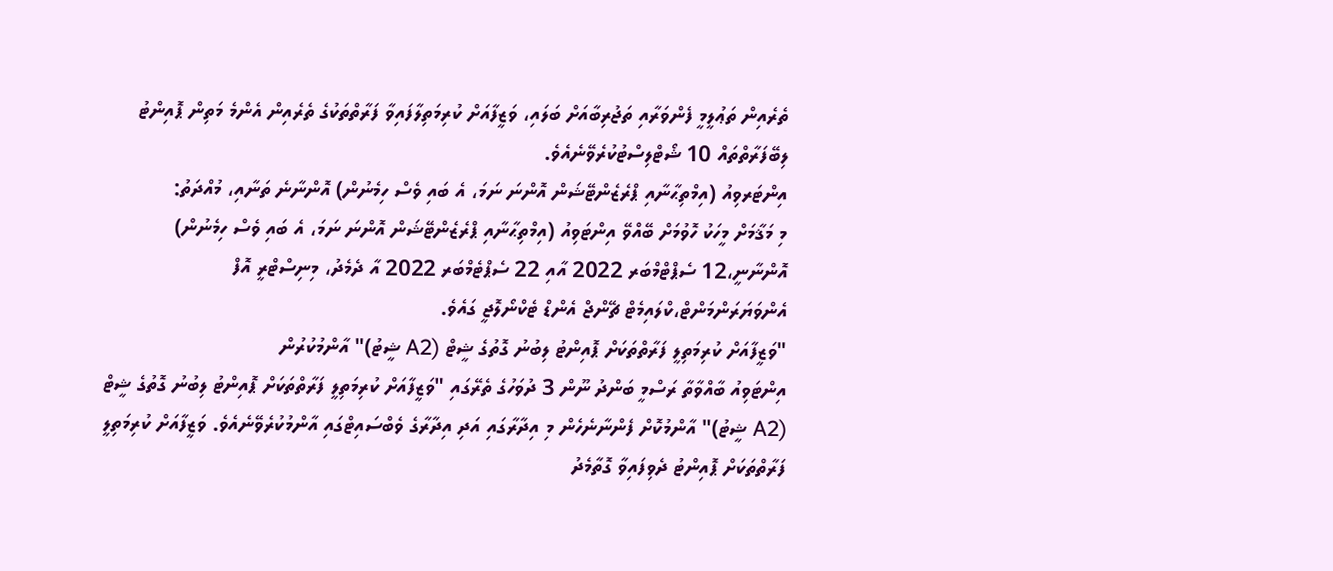ތެރެއިން ތަޢުލީމީ ފެންވަރާއި ތަޖުރިބާއަށް ބަލައި، ވަޒީފާއަށް ކުރިމަތިލާފައިވާ ފަރާތްތަކުގެ ތެރެއިން އެންމެ މަތިން ޕޮއިންޓު ލިބޭފަރާތްތައް 10 ޝޯޓްލިސްޓުކުރެވޭނެއެވެ.
އިންޓަރވިއު (އިމްތިޙާނާއި ޕްރެޒެންޓޭޝަން އޮންނަ ނަމަ، އެ ބައި ވެސް ހިމެނުން) އޮންނާނެ ތަނާއި، މުއްދަތު:
މި މަޤާމަށް މީހަކު ހޮވުމަށް ބޭއްވޭ އިންޓަވިއު (އިމްތިޙާނާއި ޕްރެޒެންޓޭޝަން އޮންނަ ނަމަ، އެ ބައި ވެސް ހިމެނުން)  އޮންނާނީ،12 ސެޕްޓްމްބަރ 2022 އާއި 22 ސެޕްޓެމްބަރ 2022 އާ ދެމެދު، މިނިސްޓްރީ އޮފް އެންވަޔަރަންމަންޓް،ކްލައިމެޓް ޗޭންޖް އެންޑް ޓެކްނޯލޮޖީ ގައެވެ.
"ވަޒީފާއަށް ކުރިމަތިލީ ފަރާތްތަކަށް ޕޮއިންޓު ލިބުނު ގޮތުގެ ޝީޓް (A2 ޝީޓު)" އާންމުކުރުން
އިންޓަވިއު ބާއްވާތާ ރަސްމީ ބަންދު ނޫން 3 ދުވަހުގެ ތެރޭގައި "ވަޒީފާއަށް ކުރިމަތިލީ ފަރާތްތަކަށް ޕޮއިންޓު ލިބުނު ގޮތުގެ ޝީޓް (A2 ޝީޓު)" އާންމުކޮށް ފެންނާނެހެން މި އިދާރާގައި އަދި އިދާރާގެ ވެބްސައިޓްގައި އާންމުކުރެވޭނެއެވެ. ވަޒީފާއަށް ކުރިމަތިލީ ފަރާތްތަކަށް ޕޮއިންޓު ދެވިފައިވާ ގޮތާމެދު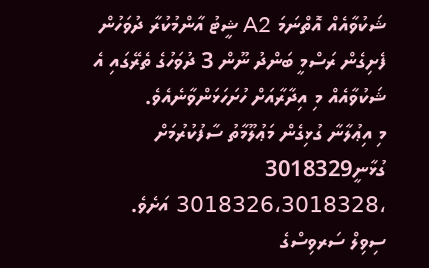ޝަކުވާއެއް އޮތްނަމަ A2 ޝީޓު އާންމުކުރާ ދުވަހުން ފެށިގެން ރަސްމީ ބަންދު ނޫން 3 ދުވަހުގެ ތެރޭގައި އެ ޝަކުވާއެއް މި އިދާރާއަށް ހުށަހަޅަންވާނެއެވެ.
މި އިޢުލާނާ ގުޅިގެން މަޢުލޫމާތު ސާފުކުރުމަށް ގުޅާނީ3018329 ،3018326،3018328 އަށެވެ.
ސިވިލް ސަރވިސްގެ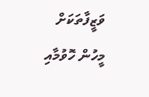ވަޒީފާތަކަށް މީހުން ހޮވުމާއި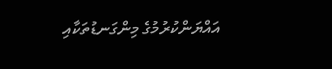އައްޔަންކުރުމުގެ މިންގަނޑުތަކާއި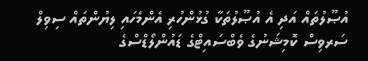އުޞޫލުތައް އަދި އެ އުޞޫލުތަކާ ގުޅުންހުރި އެންމެހައި ލިޔުންތައް ސިވިލް ސަރވިސް ކޮމިޝަނުގެ ވެބްސައިޓްގެ ޑައުންލޯޑްސްގެ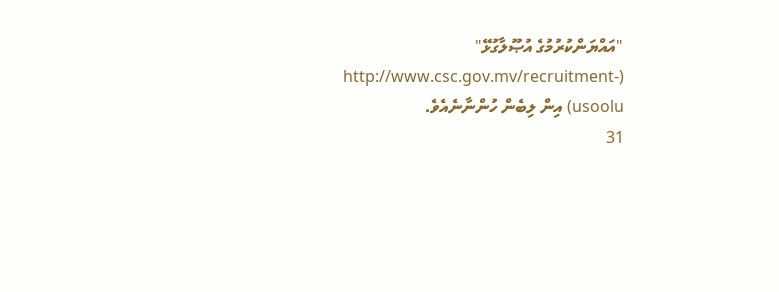"އައްޔަންކުރުމުގެ އުޞޫލާގުޅޭ" (http://www.csc.gov.mv/recruitment-usoolu) އިން ލިބެން ހުންނާނެއެވެ.
31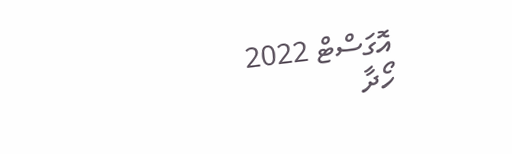އޮގަސްޓް 2022
ހޯދާ